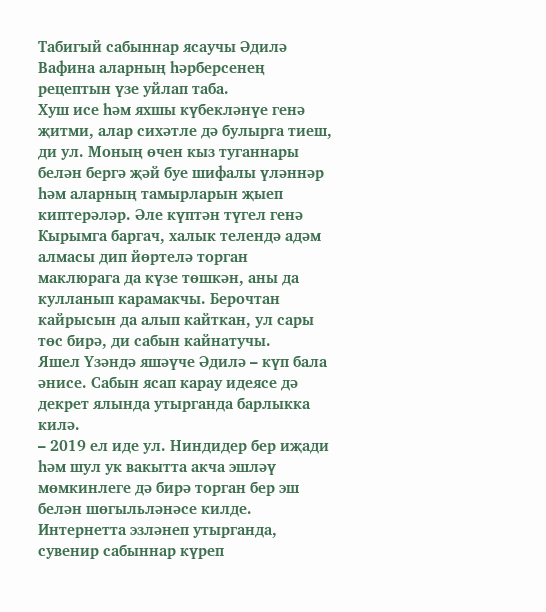Табигый сабыннар ясаучы Әдилә Вафина аларның һәрберсенең рецептын үзе уйлап таба.
Хуш исе һәм яхшы күбекләнүе генә җитми, алар сихәтле дә булырга тиеш, ди ул. Моның өчен кыз туганнары белән бергә җәй буе шифалы үләннәр һәм аларның тамырларын җыеп киптерәләр. Әле күптән түгел генә Кырымга баргач, халык телендә адәм алмасы дип йөртелә торган маклюрага да күзе төшкән, аны да кулланып карамакчы. Берочтан кайрысын да алып кайткан, ул сары төс бирә, ди сабын кайнатучы.
Яшел Үзәндә яшәүче Әдилә – күп бала әнисе. Сабын ясап карау идеясе дә декрет ялында утырганда барлыкка килә.
– 2019 ел иде ул. Ниндидер бер иҗади һәм шул ук вакытта акча эшләү мөмкинлеге дә бирә торган бер эш белән шөгыльләнәсе килде. Интернетта эзләнеп утырганда, сувенир сабыннар күреп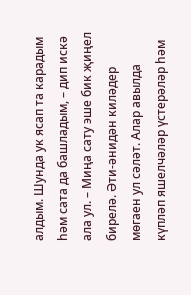алдым. Шунда ук ясап та карадым һәм сата да башладым, – дип искә ала ул. – Миңа сату эше бик җиңел бирелә. Әти-әнидән киләдер мөгаен ул сәләт. Алар авылда күпләп яшелчәләр үстерәләр һәм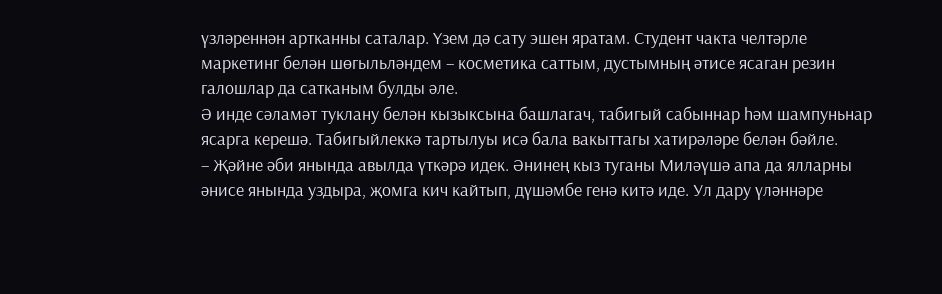үзләреннән артканны саталар. Үзем дә сату эшен яратам. Студент чакта челтәрле маркетинг белән шөгыльләндем – косметика саттым, дустымның әтисе ясаган резин галошлар да сатканым булды әле.
Ә инде сәламәт туклану белән кызыксына башлагач, табигый сабыннар һәм шампуньнар ясарга керешә. Табигыйлеккә тартылуы исә бала вакыттагы хатирәләре белән бәйле.
– Җәйне әби янында авылда үткәрә идек. Әнинең кыз туганы Миләүшә апа да ялларны әнисе янында уздыра, җомга кич кайтып, дүшәмбе генә китә иде. Ул дару үләннәре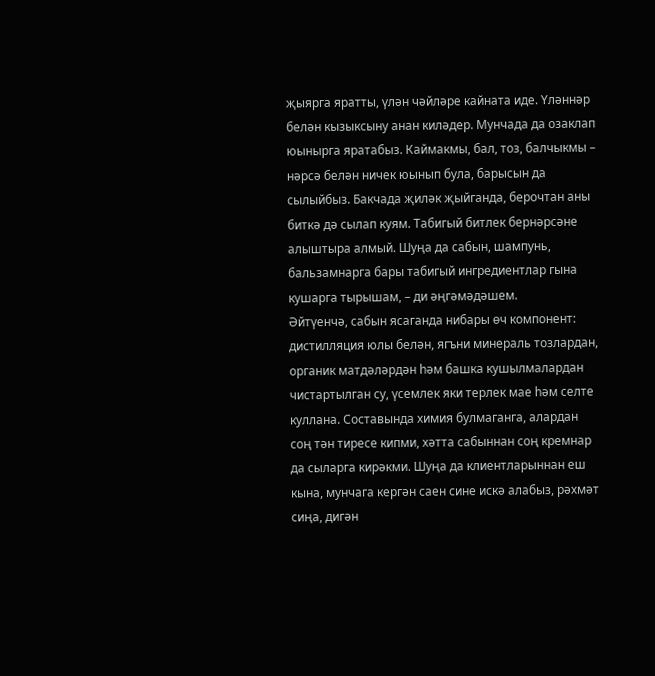җыярга яратты, үлән чәйләре кайната иде. Үләннәр белән кызыксыну анан киләдер. Мунчада да озаклап юынырга яратабыз. Каймакмы, бал, тоз, балчыкмы – нәрсә белән ничек юынып була, барысын да сылыйбыз. Бакчада җиләк җыйганда, берочтан аны биткә дә сылап куям. Табигый битлек бернәрсәне алыштыра алмый. Шуңа да сабын, шампунь, бальзамнарга бары табигый ингредиентлар гына кушарга тырышам, – ди әңгәмәдәшем.
Әйтүенчә, сабын ясаганда нибары өч компонент: дистилляция юлы белән, ягъни минераль тозлардан, органик матдәләрдән һәм башка кушылмалардан чистартылган су, үсемлек яки терлек мае һәм селте куллана. Составында химия булмаганга, алардан соң тән тиресе кипми, хәтта сабыннан соң кремнар да сыларга кирәкми. Шуңа да клиентларыннан еш кына, мунчага кергән саен сине искә алабыз, рәхмәт сиңа, дигән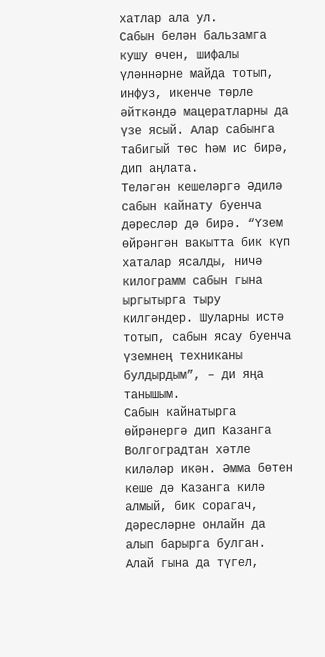хатлар ала ул.
Сабын белән бальзамга кушу өчен, шифалы үләннәрне майда тотып, инфуз, икенче төрле әйткәндә мацератларны да үзе ясый. Алар сабынга табигый төс һәм ис бирә, дип аңлата.
Теләгән кешеләргә Әдилә сабын кайнату буенча дәресләр дә бирә. “Үзем өйрәнгән вакытта бик күп хаталар ясалды, ничә килограмм сабын гына ыргытырга тыру килгәндер. Шуларны истә тотып, сабын ясау буенча үземнең техниканы булдырдым”, – ди яңа танышым.
Сабын кайнатырга өйрәнергә дип Казанга Волгоградтан хәтле киләләр икән. Әмма бөтен кеше дә Казанга килә алмый, бик сорагач, дәресләрне онлайн да алып барырга булган. Алай гына да түгел,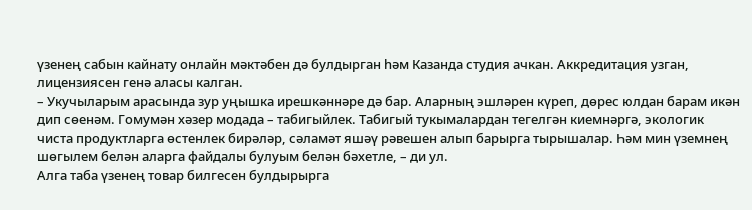үзенең сабын кайнату онлайн мәктәбен дә булдырган һәм Казанда студия ачкан. Аккредитация узган, лицензиясен генә аласы калган.
– Укучыларым арасында зур уңышка ирешкәннәре дә бар. Аларның эшләрен күреп, дөрес юлдан барам икән дип сөенәм. Гомумән хәзер модада – табигыйлек. Табигый тукымалардан тегелгән киемнәргә, экологик чиста продуктларга өстенлек бирәләр, сәламәт яшәү рәвешен алып барырга тырышалар. Һәм мин үземнең шөгылем белән аларга файдалы булуым белән бәхетле, – ди ул.
Алга таба үзенең товар билгесен булдырырга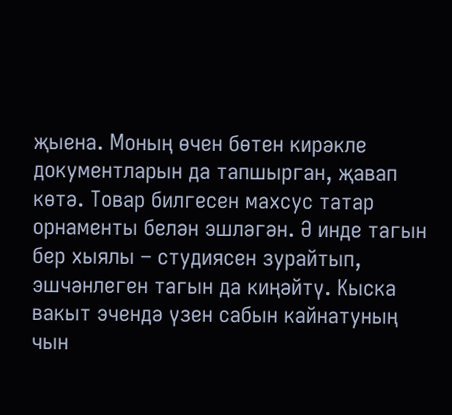җыена. Моның өчен бөтен кирәкле документларын да тапшырган, җавап көтә. Товар билгесен махсус татар орнаменты белән эшләгән. Ә инде тагын бер хыялы – студиясен зурайтып, эшчәнлеген тагын да киңәйтү. Кыска вакыт эчендә үзен сабын кайнатуның чын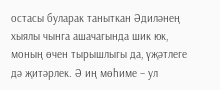остасы буларак таныткан Әдиләнең хыялы чынга ашачагында шик юк, моның өчен тырышлыгы да, үҗәтлеге дә җитәрлек. Ә иң мөһиме – ул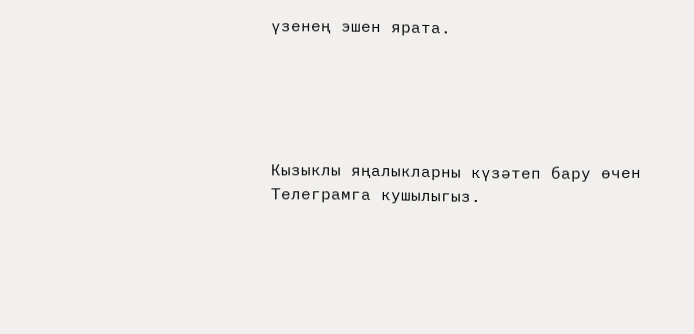үзенең эшен ярата.





Кызыклы яңалыкларны күзәтеп бару өчен Телеграмга кушылыгыз.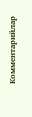Комментарийлар